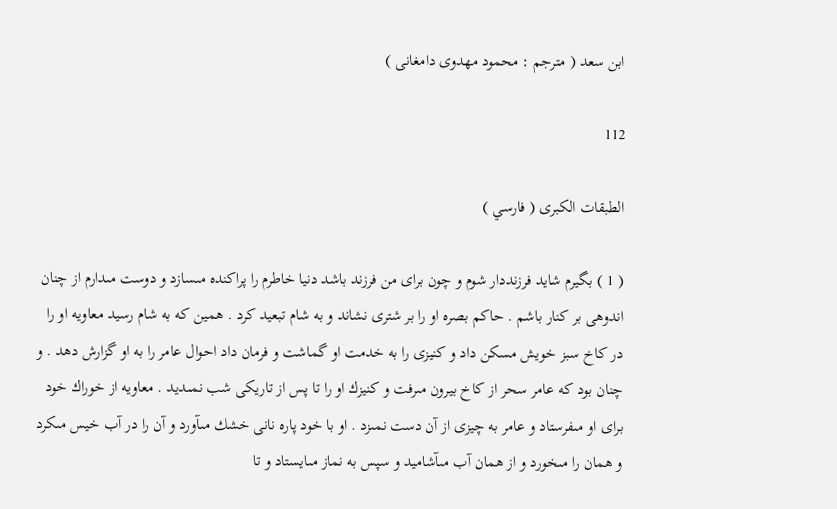ابن سعد ( مترجم : محمود مهدوى دامغانى )

112

الطبقات الكبرى ( فارسي )

( 1 ) بگيرم شايد فرزنددار شوم و چون براى من فرزند باشد دنيا خاطرم را پراكنده مىسازد و دوست مىدارم از چنان اندوهى بر كنار باشم . حاكم بصره او را بر شترى نشاند و به شام تبعيد كرد . همين كه به شام رسيد معاويه او را در كاخ سبز خويش مسكن داد و كنيزى را به خدمت او گماشت و فرمان داد احوال عامر را به او گزارش دهد . و چنان بود كه عامر سحر از كاخ بيرون مىرفت و كنيزك او را تا پس از تاريكى شب نمىديد . معاويه از خوراك خود براى او مىفرستاد و عامر به چيزى از آن دست نمىزد . او با خود پاره نانى خشك مىآورد و آن را در آب خيس مىكرد و همان را مىخورد و از همان آب مىآشاميد و سپس به نماز مىايستاد و تا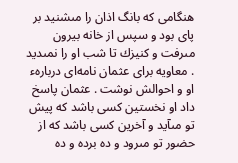هنگامى كه بانگ اذان را مىشنيد بر پاى بود و سپس از خانه بيرون مىرفت و كنيزك تا شب او را نمىديد . معاويه براى عثمان نامه‌اى دربارهء او و احوالش نوشت . عثمان پاسخ داد او نخستين كسى باشد كه پيش تو مىآيد و آخرين كسى باشد كه از حضور تو مىرود و ده برده و ده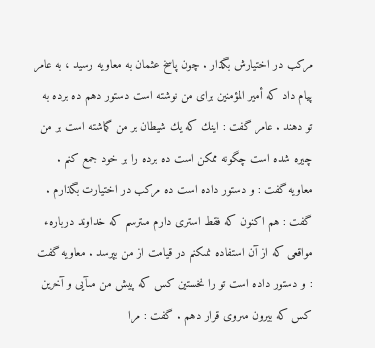مركب در اختيارش بگذار . چون پاسخ عثمان به معاويه رسيد ، به عامر پيام داد كه أمير المؤمنين براى من نوشته است دستور دهم ده برده به تو دهند . عامر گفت : اينك كه يك شيطان بر من گماشته است بر من چيره شده است چگونه ممكن است ده برده را بر خود جمع كنم . معاويه گفت : و دستور داده است ده مركب در اختيارت بگذارم . گفت : هم اكنون كه فقط استرى دارم مىترسم كه خداوند دربارهء مواقعى كه از آن استفاده نمىكنم در قيامت از من بپرسد . معاويه گفت : و دستور داده است تو را نخستين كس كه پيش من مىآيى و آخرين كس كه بيرون مىروى قرار دهم . گفت : مرا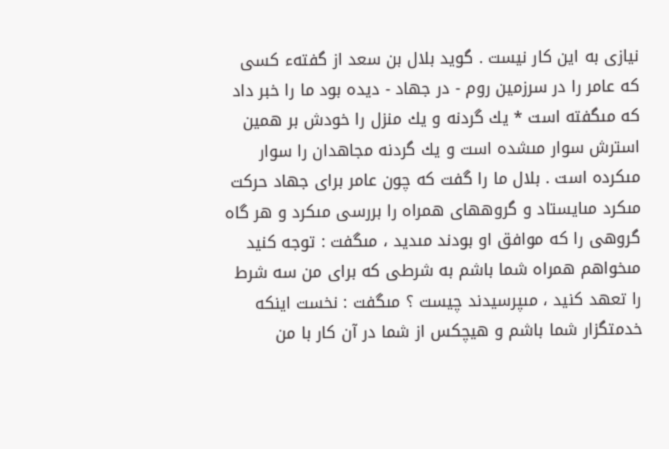نيازى به اين كار نيست . گويد بلال بن سعد از گفتهء كسى كه عامر را در سرزمين روم - در جهاد - ديده بود ما را خبر داد كه مىگفته است * يك گردنه و يك منزل را خودش بر همين استرش سوار مىشده است و يك گردنه مجاهدان را سوار مىكرده است . بلال ما را گفت كه چون عامر براى جهاد حركت مىكرد مىايستاد و گروههاى همراه را بررسى مىكرد و هر گاه گروهى را كه موافق او بودند مىديد ، مىگفت : توجه كنيد مىخواهم همراه شما باشم به شرطى كه براى من سه شرط را تعهد كنيد ، مىپرسيدند چيست ؟ مىگفت : نخست اينكه خدمتگزار شما باشم و هيچكس از شما در آن كار با من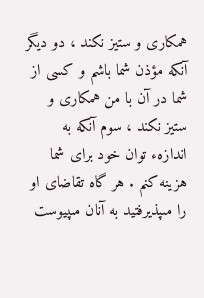همكارى و ستيز نكند ، دو ديگر آنكه مؤذن شما باشم و كسى از شما در آن با من همكارى و ستيز نكند ، سوم آنكه به اندازهء توان خود براى شما هزينه كنم . هر گاه تقاضاى او را مىپذيرفتيد به آنان مىپيوست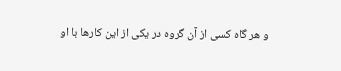و هر گاه كسى از آن گروه در يكى از اين كارها با او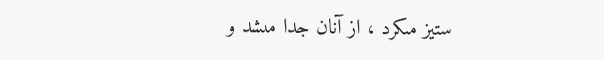ستيز مىكرد ، از آنان جدا مىشد و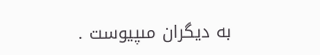به ديگران مىپيوست .